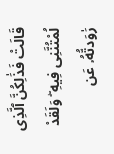قَالَتْ فَذَٰلِكُنَّ ٱلَّذِى لُمْتُنَّنِى فِيهِ ۖ وَلَقَدْ رَٰوَدتُّهُۥ عَن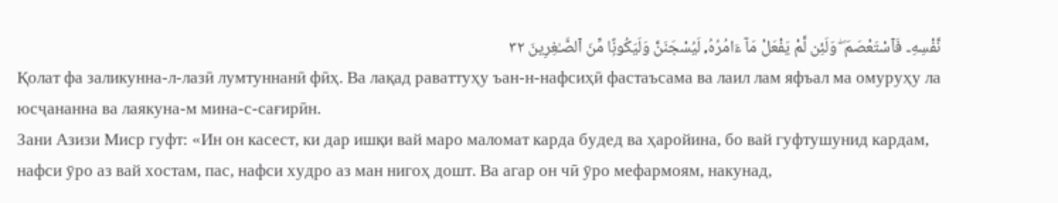نَّفْسِهِۦ فَٱسْتَعْصَمَ ۖ وَلَئِن لَّمْ يَفْعَلْ مَآ ءَامُرُهُۥ لَيُسْجَنَنَّ وَلَيَكُونًۭا مِّنَ ٱلصَّـٰغِرِينَ ٣٢
Қолат фа заликунна-л-лазӣ лумтуннанӣ фӣҳ. Ва лақад раваттуҳу ъан-н-нафсиҳӣ фастаъсама ва лаил лам яфъал ма омуруҳу ла юсҷананна ва лаякуна-м мина-с-сағирӣн.
Зани Азизи Миср гуфт: «Ин он касест, ки дар ишқи вай маро маломат карда будед ва ҳаройина, бо вай гуфтушунид кардам, нафси ӯро аз вай хостам, пас, нафси худро аз ман нигоҳ дошт. Ва агар он чӣ ӯро мефармоям, накунад,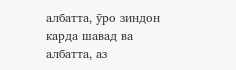албатта, ӯро зиндон карда шавад ва албатта, аз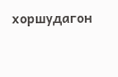хоршудагон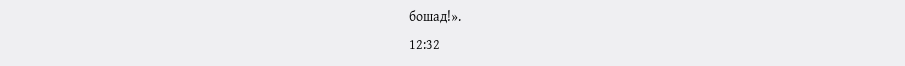бошад!».
12:32